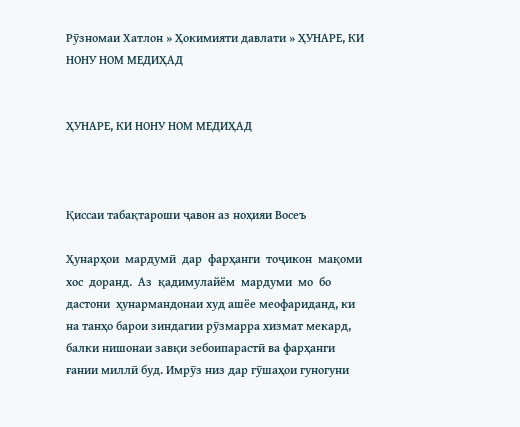Рӯзномаи Хатлон » Ҳокимияти давлати » ҲУНАРЕ, КИ НОНУ НОМ МЕДИҲАД


ҲУНАРЕ, КИ НОНУ НОМ МЕДИҲАД



Қиссаи табақтароши ҷавон аз ноҳияи Восеъ

Ҳунарҳои  мардумӣ  дар  фарҳанги  тоҷикон  мақоми  хос  доранд.  Аз  қадимулайём  мардуми  мо  бо  дастони  ҳунармандонаи худ ашёе меофариданд, ки на танҳо барои зиндагии рӯзмарра хизмат мекард, балки нишонаи завқи зебоипарастӣ ва фарҳанги ғании миллӣ буд. Имрӯз низ дар гӯшаҳои гуногуни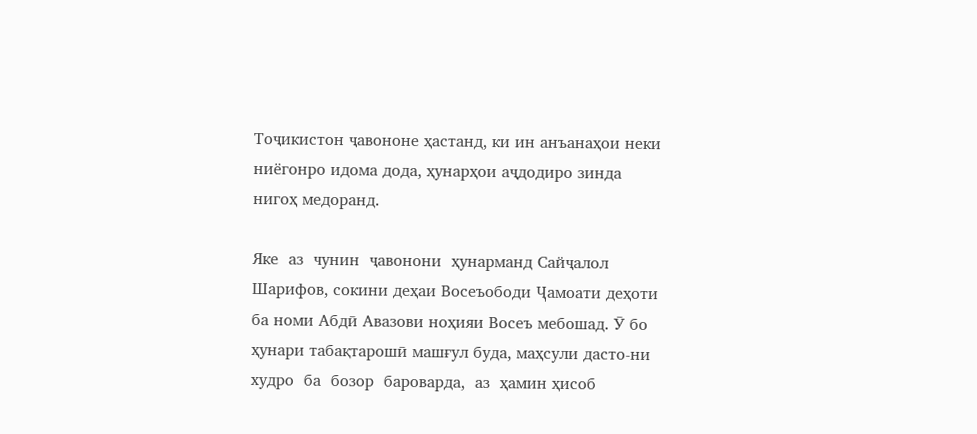Тоҷикистон ҷавононе ҳастанд, ки ин анъанаҳои неки ниёгонро идома дода, ҳунарҳои аҷдодиро зинда нигоҳ медоранд.

Яке  аз  чунин  ҷавонони  ҳунарманд Сайҷалол Шарифов, сокини деҳаи Восеъободи Ҷамоати деҳоти ба номи Абдӣ Авазови ноҳияи Восеъ мебошад. Ӯ бо ҳунари табақтарошӣ машғул буда, маҳсули дасто-ни  худро  ба  бозор  бароварда,  аз  ҳамин ҳисоб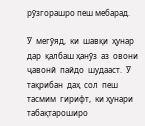рӯзгорашро пеш мебарад.

Ӯ  мегӯяд,  ки  шавқи  ҳунар  дар  қалбаш ҳанӯз  аз  овони  ҷавонӣ  пайдо  шудааст.  Ӯ тақрибан  даҳ  сол  пеш  тасмим  гирифт,  ки ҳунари  табақтароширо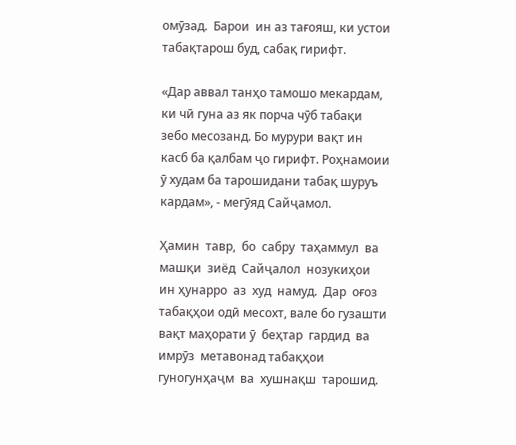омӯзад.  Барои  ин аз тағояш, ки устои табақтарош буд, сабақ гирифт.

«Дар аввал танҳо тамошо мекардам, ки чӣ гуна аз як порча чӯб табақи зебо месозанд. Бо мурури вақт ин касб ба қалбам ҷо гирифт. Роҳнамоии ӯ худам ба тарошидани табақ шуруъ кардам», - мегӯяд Сайҷамол.

Ҳамин  тавр,  бо  сабру  таҳаммул  ва машқи  зиёд  Сайҷалол  нозукиҳои  ин ҳунарро  аз  худ  намуд.  Дар  оғоз  табақҳои одӣ месохт, вале бо гузашти вақт маҳорати ӯ  беҳтар  гардид  ва  имрӯз  метавонад табақҳои  гуногунҳаҷм  ва  хушнақш  тарошид.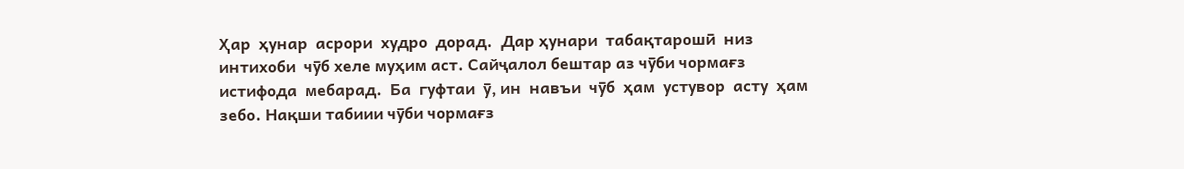Ҳар  ҳунар  асрори  худро  дорад.  Дар ҳунари  табақтарошӣ  низ  интихоби  чӯб хеле муҳим аст. Сайҷалол бештар аз чӯби чормағз  истифода  мебарад.  Ба  гуфтаи  ӯ, ин  навъи  чӯб  ҳам  устувор  асту  ҳам  зебо. Нақши табиии чӯби чормағз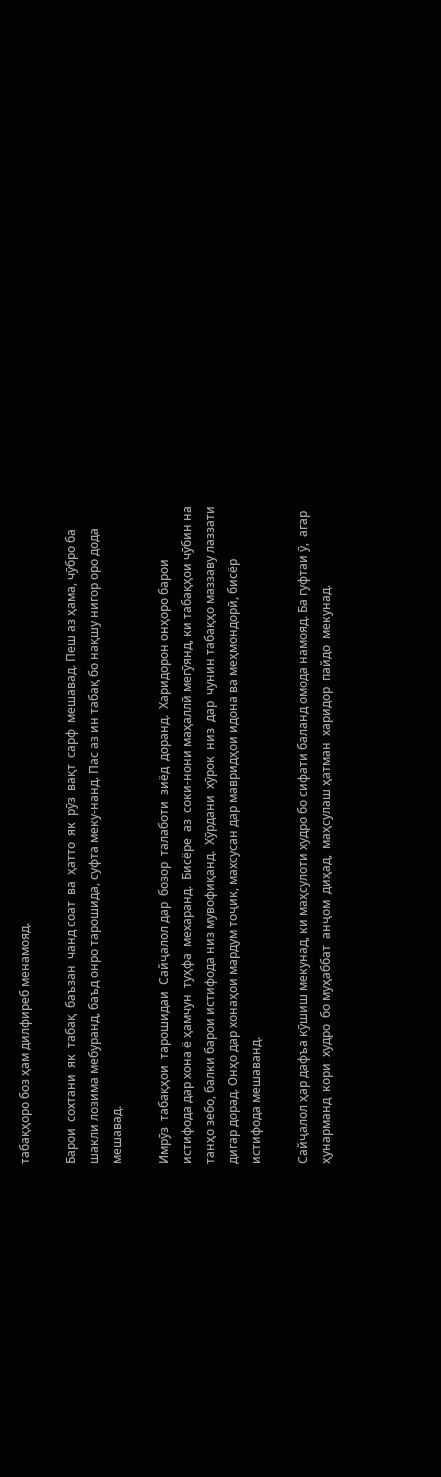табақҳоро боз ҳам дилфиреб менамояд.

Барои  сохтани  як  табақ  баъзан  чанд соат  ва  ҳатто  як  рӯз  вақт  сарф  мешавад. Пеш аз ҳама, чӯбро ба шакли лозима мебуранд, баъд онро тарошида, суфта меку-нанд. Пас аз ин табақ бо нақшу нигор оро дода мешавад.

Имрӯз  табақҳои  тарошидаи  Сайҷалол дар  бозор  талаботи  зиёд  доранд.  Харидорон онҳоро барои истифода дар хона ё ҳамчун  туҳфа  мехаранд.  Бисёре  аз  соки-нони маҳаллӣ мегӯянд, ки табақҳои чӯбин на танҳо зебо, балки барои истифода низ мувофиқанд.  Хӯрдани  хӯрок  низ  дар  чунин табақҳо маззаву лаззати дигар дорад. Онҳо дар хонаҳои мардум тоҷик, махсусан дар мавридҳои идона ва меҳмондорӣ, бисёр истифода мешаванд.

Сайҷалол ҳар дафъа кӯшиш мекунад, ки маҳсулоти худро бо сифати баланд омода намояд. Ба гуфтаи ӯ,  агар  ҳунарманд  кори  худро  бо муҳаббат  анҷом  диҳад,  маҳсулаш ҳатман  харидор  пайдо  мекунад.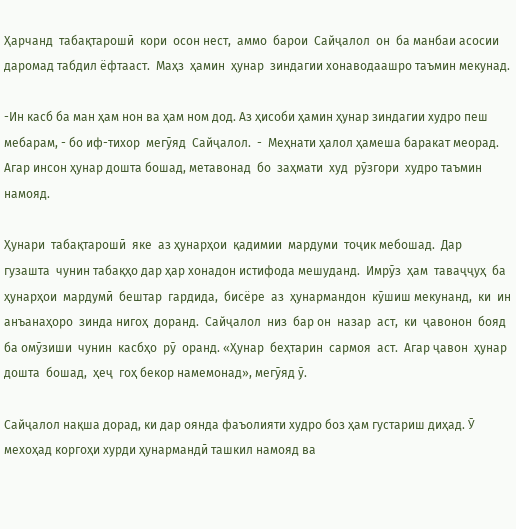Ҳарчанд  табақтарошӣ  кори  осон нест,  аммо  барои  Сайҷалол  он  ба манбаи асосии даромад табдил ёфтааст.  Маҳз  ҳамин  ҳунар  зиндагии хонаводаашро таъмин мекунад.

-Ин касб ба ман ҳам нон ва ҳам ном дод. Аз ҳисоби ҳамин ҳунар зиндагии худро пеш мебарам, - бо иф-тихор  мегӯяд  Сайҷалол.  -  Меҳнати ҳалол ҳамеша баракат меорад. Агар инсон ҳунар дошта бошад, метавонад  бо  заҳмати  худ  рӯзгори  худро таъмин намояд.

Ҳунари  табақтарошӣ  яке  аз ҳунарҳои  қадимии  мардуми  тоҷик мебошад.  Дар  гузашта  чунин табақҳо дар ҳар хонадон истифода мешуданд.  Имрӯз  ҳам  таваҷҷуҳ  ба ҳунарҳои  мардумӣ  бештар  гардида,  бисёре  аз  ҳунармандон  кӯшиш мекунанд,  ки  ин  анъанаҳоро  зинда нигоҳ  доранд.  Сайҷалол  низ  бар он  назар  аст,  ки  ҷавонон  бояд  ба омӯзиши  чунин  касбҳо  рӯ  оранд. «Ҳунар  беҳтарин  сармоя  аст.  Агар ҷавон  ҳунар  дошта  бошад,  ҳеҷ  гоҳ бекор намемонад», мегӯяд ӯ.

Сайҷалол нақша дорад, ки дар оянда фаъолияти худро боз ҳам густариш диҳад. Ӯ мехоҳад коргоҳи хурди ҳунармандӣ ташкил намояд ва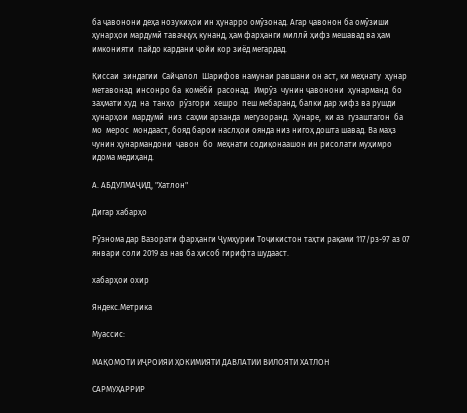ба ҷавонони деҳа нозукиҳои ин ҳунарро омӯзонад. Агар ҷавонон ба омӯзиши ҳунарҳои мардумӣ таваҷҷуҳ кунанд, ҳам фарҳанги миллӣ ҳифз мешавад ва ҳам имконияти  пайдо кардани ҷойи кор зиёд мегардад.

Қиссаи  зиндагии  Сайҷалол  Шарифов намунаи равшани он аст, ки меҳнату  ҳунар  метавонад  инсонро ба  комёбӣ  расонад.  Имрӯз  чунин ҷавонони  ҳунарманд  бо  заҳмати худ  на  танҳо  рӯзгори  хешро  пеш мебаранд, балки дар ҳифз ва рушди  ҳунарҳои  мардумӣ  низ  саҳми арзанда  мегузоранд.  Ҳунаре,  ки аз  гузаштагон  ба  мо  мерос  мондааст, бояд барои наслҳои оянда низ нигоҳ дошта шавад. Ва маҳз чунин ҳунармандони  ҷавон  бо  меҳнати содиқонаашон ин рисолати муҳимро идома медиҳанд.

А. АБДУЛМАҶИД, "Хатлон"

Дигар хабарҳо

Рӯзнома дар Вазорати фарҳанги Ҷумҳурии Тоҷикистон таҳти рақами 117/рз-97 аз 07 январи соли 2019 аз нав ба ҳисоб гирифта шудааст.

хабарҳои охир

Яндекс.Метрика

Муассис:

МАҚОМОТИ ИҶРОИЯИ ҲОКИМИЯТИ ДАВЛАТИИ ВИЛОЯТИ ХАТЛОН

САРМУҲАРРИР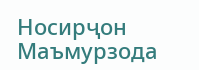Носирҷон Маъмурзода